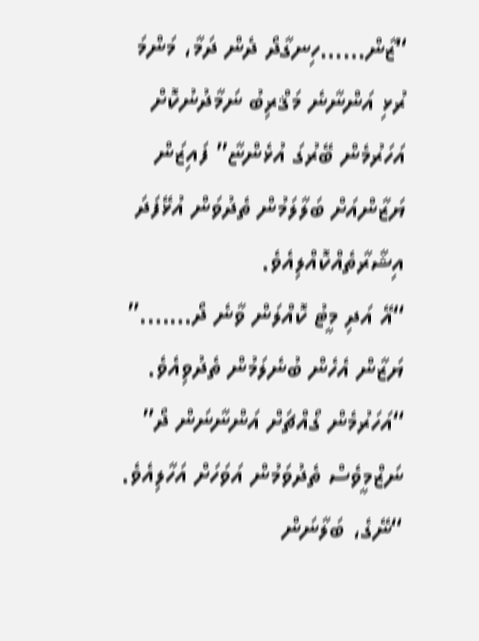“ޒާން……ހިނގާދޯ ދެން ދަމާ، މަންމަ ރުޅި އަންނާނެ މަޤްރިބު ނަމާދުނުކޮށް އަހަރުމެން ބޭރުގަ އުޅެންޏާ” ފައިޒަން ޔަޒާންއަށް ބަލާލަމުން ތެދުވަން އުޅޭފަދަ އިޝާރާތެއްކޮއްލިއެވެ.
“އޭ އަދި މީޓު ކޮއްލަން ވާނެ ދޯ…….” ޔަޒާން އެހެން ބުނެލަމުން ތެދުވިއެވެ.
“އަހަރުމެން ގޯއްޗަށް އަންނާނަން ދޯ” ނަޒްމީވެސް ތެދުވަމުން އަވަހަށް އަހާލިއެވެ.
“ނޭގެ، ބަލާނަން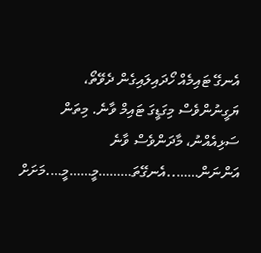އެނގޭ ޓައިމެއް ހޯދައިލައިގެން ދެވޭތޯ، ޔަގީނުންވެސް މިގަޑީގަ ޓައިމް ވާނެ. މިތަން ސަޅިއެއްނު، މާދަންވެސް ވާނެ އަންނަން……..އެނގޭތަ………މީ……މީ….މަށަށް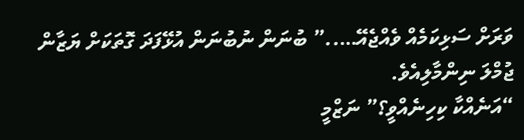ވަރަށް ސަޅިކަމެއް ވެއްޖެއޭ…..” ބުނަން ނުބުނަން އުޅޭފަދަ ގޮތަކަށް ޔަޒާން ޖުމްލަ ނިންމާލިއެވެ.
“އަނެއްކާ ކިހިނެއްވީ؟” ނަޒްމީ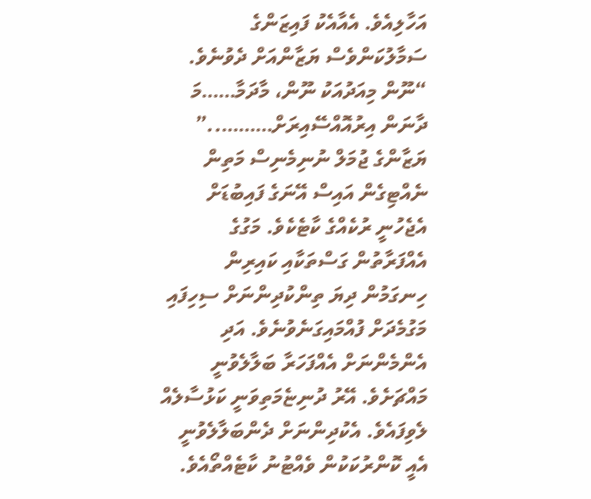އަހާލިއެވެ. އެއާއެކު ފައިޒަންގެ ސަމާލުކަންވެސް ޔަޒާންއަށް ދެވުނެވެ.
“ނޫން މިއަދުއަކު ނޫން، މާދަމާ……މަ ދާނަން އިރުއޮއްސޭއިރަށް………..” ޔަޒާންގެ ޖުމަލް ނުނިމެނިސް މަތިން ނެއްޓިގެން އައިސް އޭނަގެ ފައިބުޑަށް އެޖެހުނީ ރުކެއްގެ ކާޓެކެވެ. މަގުގެ އެއްފަރާތުން ގަސްތަކާއި ކައިރިން ހިނގަމުން ދިޔަ ތިންކުދިންނަށް ސިހިފައި މަގުމެދަށް ފުއްމައިގަނެވުނެވެ. އަދި އެންމެންނަށް އެއްފަހަރާ ބަލާލެވުނީ މައްޗަށެވެ. އޭރު ދުނިޏެމަތިވަނީ ކަޅުސާލެއް ލެވިފައެވެ. އެކުދިންނަށް ދެންބަލާލެވުނީ އެއީ ކޮންރުކަކުން ވެއްޓުނު ކާޓެއްތޯއެވެ.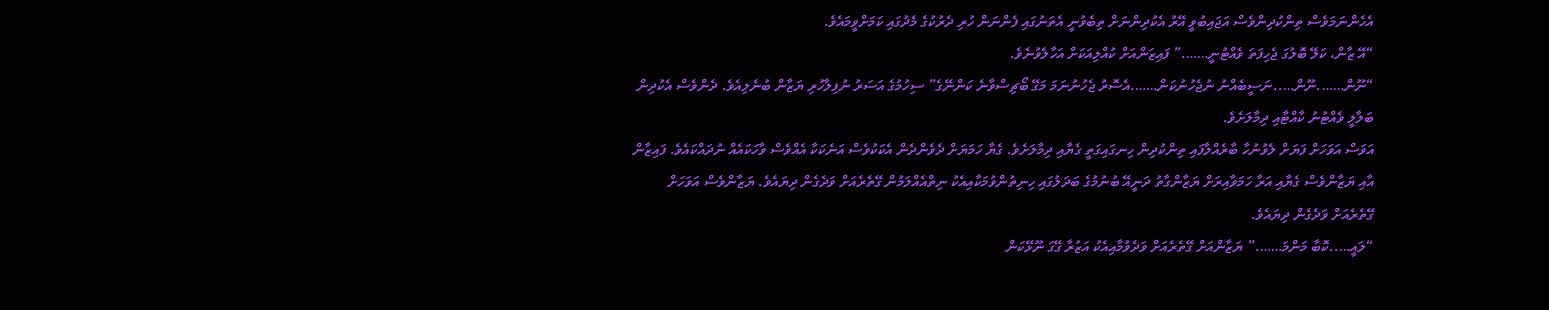އެހެންނަމަވެސް ތިންކުދިންވެސް އަޖައިބުވީ އޭރު އެކުދިންނަށް ތިބެވުނީ އެތަނުގައި ފެންނަން ހުރި ދެރުކުގެ މެދުގައި ކަމަށްވީމައެވެ.
“އޭ ޒާން، ކަލޭ ބޮލުގަ ޖެހިފަތަ ވެއްޓުނީ…….” ފައިޒަންއަށް ކުއްލިއަކަށް އަހާލެވުނެވެ.
“ނޫން…….ނޫން…..ނަސީބެއްނު ނުޖެހުނުކަން…….އެސޮރު ޖެހުނުނަމަ މަގޭ ބޯޗިސްވާނެ ކަންނޭގެ” ސިހުމުގެ އަސަރު ނުފިލާހުރި ޔަޒާން ބުނެލިއެވެ. ދެންވެސް އެކުދިން ބަލާލީ ވެއްޓުނު ކާއްޓާއި ދިމާލަށެވެ.
އަވަސް އަވަހަށް ފަޔަށް ލެވުނުހާ ބާރެއްލާފައި ތިންކުދިން ހިނގައިގަތީ ގެޔާއި ދިމާލަށެވެ. ގެޔާ ހަމަޔަށް ދެވެންދެން އެކަކުވެސް އަނެކަކާ އެއްވެސް ވާހަކައެއް ނުދައްކައެވެ. ފައިޒާން އާއި ޔަޒާންވެސް ގެޔާއި އަރާ ހަމަވާއިރަށް ޔަޒާންގާތު ދަނީއޭ ބުނުމުގެ ބަދަލުގައި ހިނިތުންވުމަކާއިއެކު ނިތްއެއްލަމުން ގޭތެރެއަށް ވަދެގެން ދިޔައެވެ. ޔަޒާންވެސް އަވަހަށް ގޭތެރެއަށް ވަދެގެން ދިޔައެވެ.
“ލައީ…..ކޮބާ މަންމަ…….” ޔަޒާންއަށް ގޭތެރެއަށް ވަދެވުމާއިއެކު އަޒުރާ ގޭގަ ނޫޅޭކަން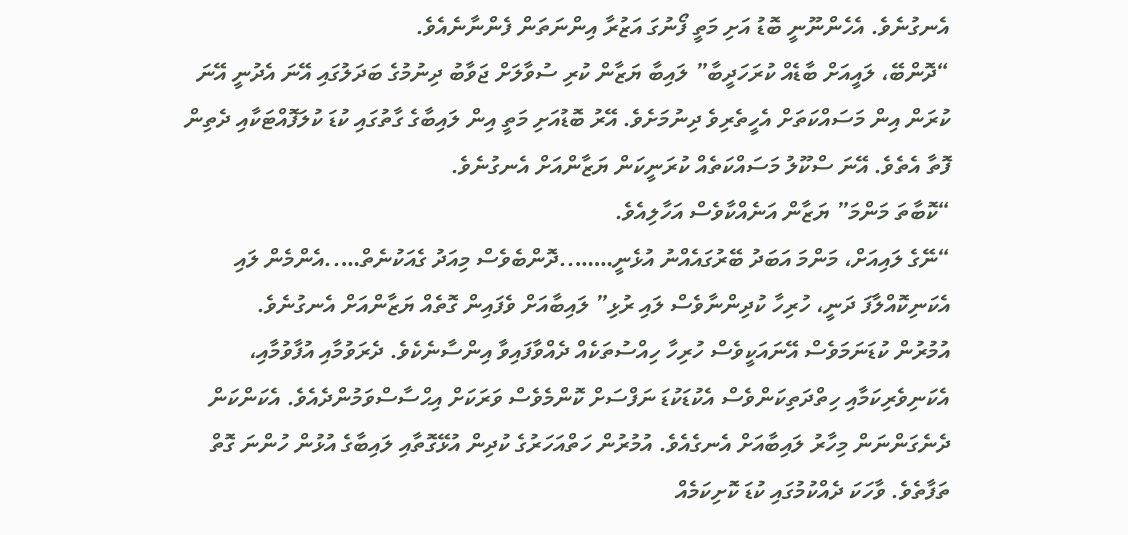އެނގުނެވެ. އެހެންނޫނީ ބޮޑު އަށި މަތީ ފޯނުގަ އަޒުރާ އިންނަތަން ފެންނާނެއެވެ.
“ދޮންބޭ، ލައީއަށް ބާޑެއް ކުރަހަދީބާ” ލައިބާ ޔަޒާން ކުރި ސުވާލަށް ޖަވާބު ދިނުމުގެ ބަދަލުގައި އޭނަ އެދުނީ އޭނަ ކުރަން އިން މަސައްކަތަށް އެހީތެރިވެ ދިނުމަށެވެ. އޭރު ބޮޑުއަށި މަތީ އިން ލައިބާގެ ގާތުގައި ކުޑަ ކުލަފޮއްޓަކާއި ދެތިން ފޮތާ އެތެވެ. އޭނަ ސްކޫލު މަސައްކަތެއް ކުރަނީކަން ޔަޒާންއަށް އެނގުނެވެ.
“ކޮބާތަ މަންމަ” ޔަޒާން އަނެއްކާވެސް އަހާލިއެވެ.
“ނޭގެ ލައިއަށް، މަންމަ އަބަދު ބޭރުގައެއްނު އުޅެނީ……..ދޮންބެވެސް މިއަދު ގެއަކުނެތް…..އެންމެން ލައި އެކަނިކޮއްލާފަ ދަނީ، ހުރިހާ ކުދިންނާވެސް ލައި ރުޅި” ލައިބާއަށް ވެފައިން ގޮތެއް ޔަޒާންއަށް އެނގުނެވެ.
އުމުރުން ކުޑަނަމަވެސް އޭނައަކީވެސް ހުރިހާ ހިއްސުތަކެއް ދެއްވާފައިވާ އިންސާނެކެވެ. ދެރަވުމާއި އުފާވުމާއި، އެކަނިވެރިކަމާއި ހިތްދަތިކަންވެސް އެކުޑަކުޑަ ނަފްސަށް ކޮންމެވެސް ވަރަކަށް އިޙްސާސްވަމުންދެއެވެ. އެކަންކަން ދެނެގަންނަން މިހާރު ލައިބާއަށް އެނގެއެވެ. އުމުރުން ހަތްއަހަރުގެ ކުދިން އުޅޭގޮތާއި ލައިބާގެ އުޅުން ހުންނަ ގޮތް ތަފާތެވެ. ވާހަކަ ދެއްކުމުގައި ކުޑަ ކޮށިކަމެއް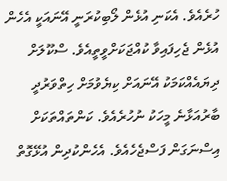ހުރެއެވެ. އެކަނި އުޅެން ލޯބިކުރަނީ އޭނައަކީ އެހެން އުޅެން ޖެހިފައިވާ ކުއްޖަކަށްވީތީއެވެ. ސްކޫލަށް ދިޔައެއްކަމަކު އޭނައަށް ކިޔެވުމަށް ހިތްވަރުދީ ބާރުއަޅާނެ މީހަކު ނުހުރެއެވެ. ކަންތައްތަކަށް އިސްނަގަން ފަސްޖެހެއެވެ. އެހެންކުދިން އުޅޭގޮތް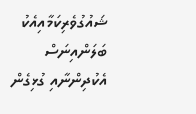ޝައުގުވެރިކަމާއިއެކު ބަލަންއިނަސް އެކުދިންނާއި ގުޅިގެން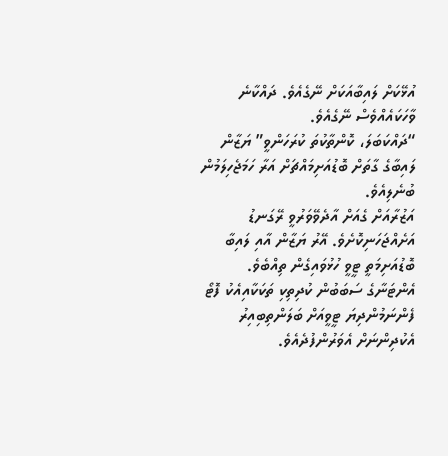އުޅޭކަށް ލައިބާއަކަށް ނޭގެއެވެ. ދައްކާނެ ވާހަކައެއްވެސް ނޭގެއެވެ.
“ދައްކަބަލަ، ކޮންތާކުތަ ކުރަހަންވީ” ޔަޒާން ލައިބާގެ ގާތަށް ބޮޑުއަށިމައްޗަށް އަރާ ހަމަޖެހިލަމުން ބުނެލިއެވެ.
އަޒުރާއަށް ގެއަށް އާދެވޭވަރުވީ ރޭގަނޑު އަށެއްޖަހަނިކޮށެވެ. އޭރު ޔަޒާން އާއި ލައިބާ ބޮޑުއަށިމަތީ ޓީވީ ހުޅުވައިގެން ތިއްބެވެ. އެންޓަނާގެ ސަބަބުން ކުދިތިކި ތަކަކާއިއެކު ފޮޓޯ ފެންނަމުންދިޔަ ޓީވީއަށް ބަލަންތިބިއިރު އެކުދިންނަށް އެވަރުންފުދެއެވެ.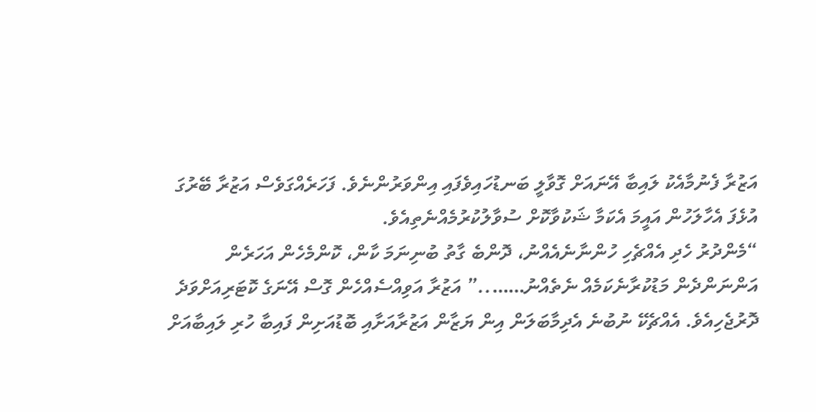އަޒުރާ ފެނުމާއެކު ލައިބާ އޭނައަށް ގޮވާލީ ބަނޑުހައިވެފައި އިންވަރުންނެވެ. ފަހަރެއްގަވެސް އަޒުރާ ބޭރުގަ އުޅެފަ އެހާލަހުން އައީމަ އެކަމާ ޝަކުވާކޮށް ސުވާލުކުރުމެއްނެތިއެވެ.
“މެންދުރު ހެދި އެއްޗެހި ހުންނާނެއެއްނު، ދޮންބެ ގާތު ބުނިނަމަ ކާން، ކޮންމެހެން އަހަރެން އަންނަންދެން މަޑުކުރާނެކަމެއް ނެތެއްނު……..” އަޒުރާ އަވިއްސެއްހެން ގޮސް އޭނަގެ ކޮޓަރިއަށްވަދެ ދޮރުޖެހިއެވެ. އެއްޗެކޭ ނުބުނެ އެދިމާބަލަން އިން ޔަޒާން އަޒުރާއަށާއި ބޮޑުއަށިން ފައިބާ ހުރި ލައިބާއަށް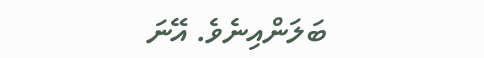ބަލަންއިނެވެ. އޭނަ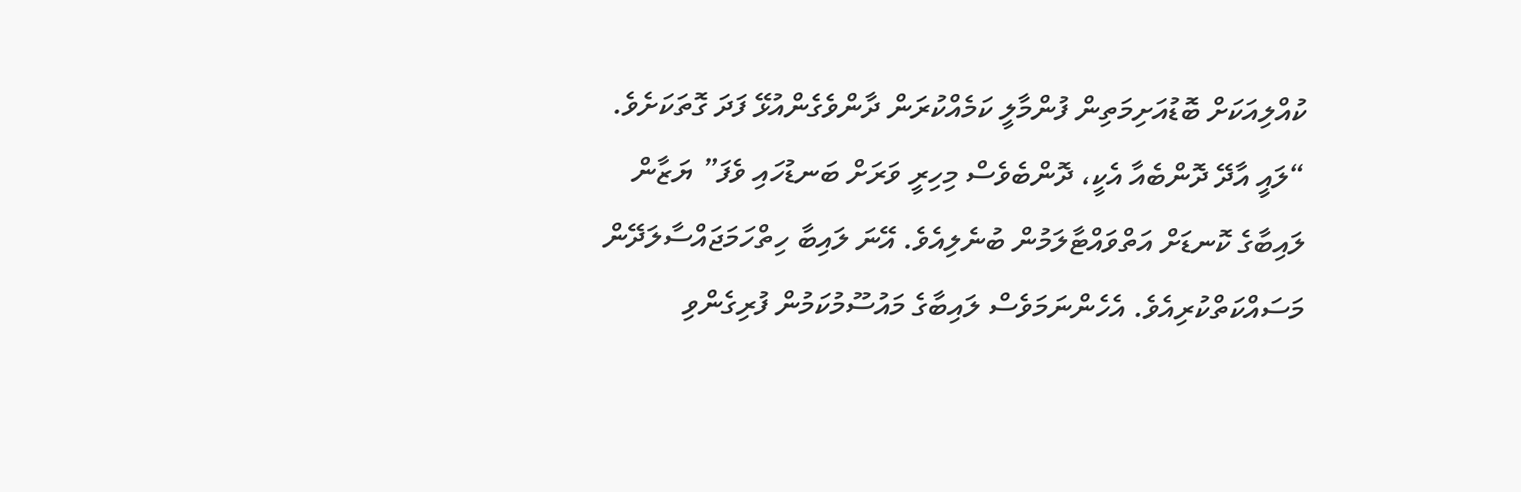ކުއްލިއަކަށް ބޮޑުއަށިމަތިން ފުންމާލީ ކަމެއްކުރަން ދާންވެގެންއުޅޭ ފަދަ ގޮތަކަށެވެ.
“ލައީ އާދޭ ދޮންބެއާ އެކީ، ދޮންބެވެސް މިހިރީ ވަރަށް ބަނޑުހައި ވެފަ” ޔަޒާން ލައިބާގެ ކޮނޑަށް އަތްވައްޓާލަމުން ބުނެލިއެވެ. އޭނަ ލައިބާ ހިތްހަމަޖައްސާލަދޭން މަސައްކަތްކުރިއެވެ. އެހެންނަމަވެސް ލައިބާގެ މައުސޫމުކަމުން ފުރިގެންވި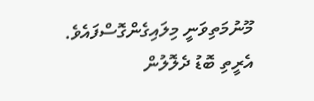މޫނުމަތިވަނީ މިލައިގެންގޮސްފައެވެ. އެރީތި ބޮޑު ދެލޮލުން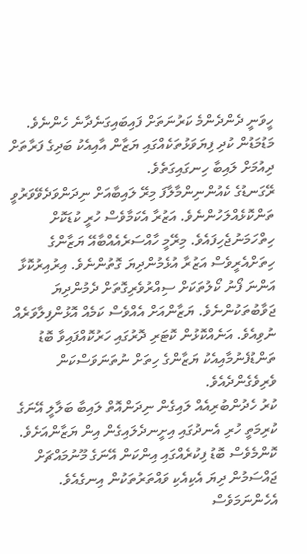ހީވަނީ ދެންދެންމެ ކަރުނަތަށް ފައިބައިގަނެދާނެ ހެންނެވެ. މަޑުމަޑުން ކުދި ފިޔަވަޅުތަކެއްގައި ޔަޒާން އާއިއެކު ބަދިގެ ފަރާތަށް ދިއުމަށް ލައިބާ ހިނގައިގަތެވެ.
ރޭގަނޑުގެ ކެއުންނިންމާލާފަ މިރޭ ލައިބާއަށް ނިދަންވަދެވޭވަރުވީ ތަންކޮޅެއްލަހުންނެވެ. އަޒުރާ އެކަމާވެސް ހުރީ ކުޑަކޮށް ހިތްހަމަނުޖެހިފައެވެ. މިރޭމީ ހާއްސަރެއެއްބާއޭ ޔަޒާންގެ ހިތަށްއެރީވެސް އަޒުރާ އުޅެމުންދިޔަ ގޮތުންނެވެ. އިރުއިރުކޮޅާ އަންނަ ފޯނު ކޯލުތަކަށް ސިއްރުވެރިގޮތަށް ދެމުންދިޔަ ޖަވާބުތަކުންނެވެ. ޔަޒާންއަށް އެއްވެސް ކަމެއް އޮޅުންފިލާވަރެއް ނުވިއެވެ. އަނެއްކޮޅުން ކޮޓަރި ދޮރުގައި ހަރުކޮއްފައިވާ ބޮޑު ތަންޑުފެނުމާއިއެކު ޔަޒާންގެ ހިތަށް ނުތަނަވަސްކަން ވެރިވެގެންދެއެވެ.
ކުރު ހެދުންބުރިއެއް ލައިގެން ނިދަންއޮތް ލައިބާ ބަލާލީ އޭނަގެ ކުރިމަތީ ހުރި އެނދުގައި އިށީނދެލައިގެން އިން ޔަޒާންއަށެވެ. ކޮންމެވެސް ބޮޑު ފިކުރެއްގައި އިންކަން އޭނަގެ މޫނުމައްޗަށް ޖައްސަމުން ދިޔަ އެކިއެކި ވައްތަރުތަކުން އިނގެއެވެ. އެހެންނަމަވެސް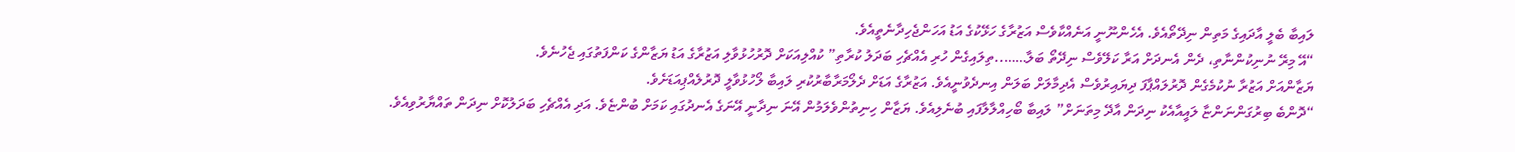ލައިބާ ބެލީ އާދައިގެ މަތިން ނިދޭތޯއެވެ. އެހެންނޫނީ އަނެއްކާވެސް އަޒުރާގެ ހަޅޭކުގެ އަޑު އަހަންޖެހިދާނެތީއެވެ.
“އޭ މިރޭ ނުނިކުންނާތި، ދެން އެނދަށް އަރާ ކަލޭވެސް ނިދޭތޯ ބަލާ……..ތިލައިގެން ހުރި އެއްޗެހި ބަދަލު ކުރާތި” ކުއްލިއަކަށް ދޮރުހުޅުވާލި އަޒުރާގެ އަޑު ޔަޒާންގެ ކަންފަތުގައި ޖެހުނެވެ.
ޔަޒާންއަށް އަޒުރާ ނުކުމެގެން ދޮރުލައްޕާފަ ދިޔައިރުވެސް އެދިމާލަށް ބަލަން އިނދެވުނީއެވެ. އަޒުރާގެ އަޑަށް ދެލޯމަރާބާރުކުރި ލައިބާ ލޯހުޅުވާލީ ދޮރުލެއްޕިއަޑަށެވެ.
“ދޮންބެ ބިރުގަންނަންޏާ ލައީއާއެކު ނިދަން އާދޭ މިތަނަށް” ލައިބާ ބޯހިއްލާލާފައި ބުނެލިއެވެ. ޔަޒާން ހިނިތުންވެލަމުން އޭނަ ނިދާނީ އޭނަގެ އެނދުގައި ކަމަށް ބުންޏެވެ. އަދި އެއްޗެހި ބަދަލުކޮށް ނިދަން ތައްޔާރުވިއެވެ.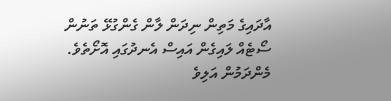އާދައިގެ މަތިން ނިދަން ލާން ގެންގުޅޭ ތަނުން ސޯޓެއް ލައިގެން އައިސް އެނދުގައި އޮށޯތެވެ.
މެންދަމުން އަލިވެ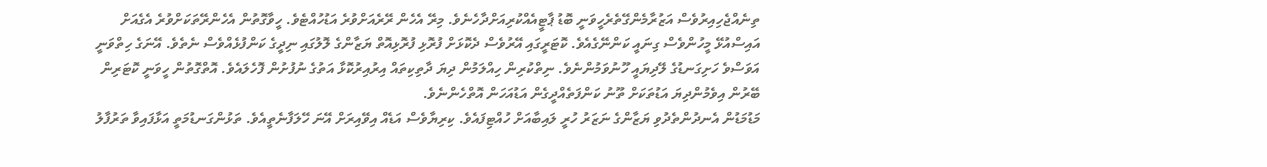ތިނެއްޖެހިއިރުވެސް އަޒުރާމެންގޭތެރެހީވަނީ ބޮޑު ޕާޓީއެއްކުރިއަށްދާހެނެވެ. މިރޭ އެހެން ރޭރެއަށްވުރެ އަޑުހުއްޓެވެ. ހީވާގޮތުން އެހެންރޭތަކަށްވުރެ އެގެއަށް އައިސްއުޅޭ މީހުންވެސް ގިނައީ ކަންނޭގެއެވެ. ކޮޓަރީގައި އޭރުވެސް ދެކޮޅަށް ފުރޮޅި ފުރޮޅިއޮތް ޔަޒާންގެ ލޮލުގައި ނިދީގެ ކަންފުޅެއްވެސް ނެތެވެ. އޭނަގެ ހިތްވަނީ އަވަސްވެ ހަށިގަނޑުގެ ލޭދިޔައީ ހޫނުވަމުންނެވެ. ނިތްކުރިން ހިއްލަމުން ދިޔަ ދާތިކިތައް އިރުއިރުކޮޅާ އަތުގެ ނުފުށުން ފޮހެލައެވެ. އޮތްގޮތުން ހީވަނީ ކޮޓަރިން ބޭރުން އިވެމުންދިޔަ އަޑުތަކަށް ތޫނު ކަންފަތެއްދީގެން އަޑުއަހަން އޮތްހެންނެވެ.
މަޑުމަޑުން އެނދުންތެދުވި ޔަޒާންގެ ނަޒަރު ހުރީ ލައިބާއަށް ހުއްޓިފައެވެ. ކިރިޔާވެސް އަޑެއް އިވޭއިރަށް އޭނަ ހޭލަފާނެތީއެވެ. ތަޅުންގަނޑުމަތީ އަޅާފައިވާ ތަރުފާލު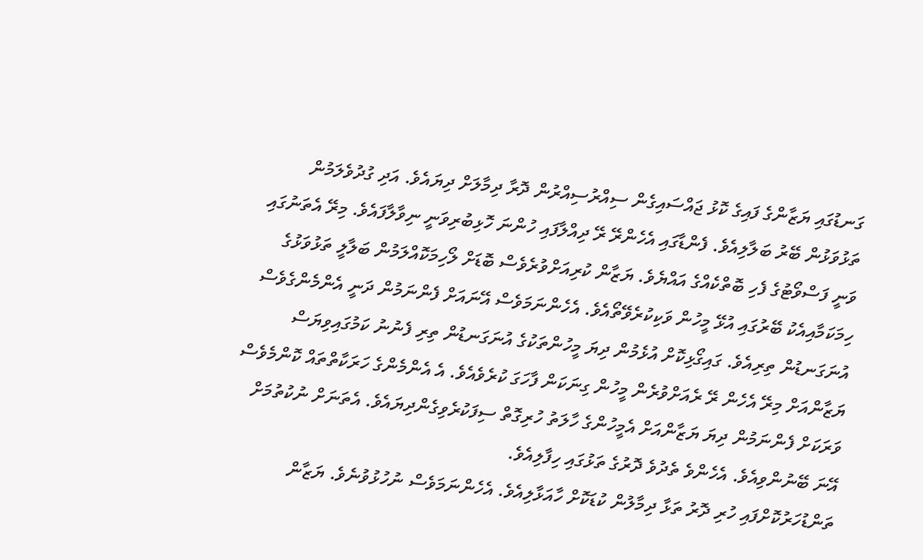ގަނޑުގައި ޔަޒާންގެ ފައިގެ ކޮޅު ޖައްސައިގެން ސިއްރުސިއްރުން ދޮރާ ދިމާލަށް ދިޔައެވެ. އަދި ގުދުވެލަމުން ތަޅުވަޅުން ބޭރު ބަލާލިއެވެ. ފެންޑާގައި އެހެންރޭ ރޭ ދިއްލާފައި ހުންނަ ހޮޅިބުރިވަނީ ނިވާލާފައެވެ. މިރޭ އެތަނުގައި ވަނީ ފަސްވޯޓުގެ ފެހި ބޮތްކެއްގެ އައްޔެވެ. ޔަޒާން ކުރިއަށްވުރެވެސް ބޮޑަށް ލޯހިމަކޮއްލަމުން ބަލާލީ ތަޅުވަޅުގެ ހިމަކަމާއިއެކު ބޭރުގައި އުޅޭ މީހުން ވަކިކުރެވޭތޯއެވެ. އެހެންނަމަވެސް އޭނައަށް ފެންނަމުން ދަނީ އެންމެންގެވެސް އުނަގަނޑުން ތިރިއެވެ. ގައިގޯޅިކޮށް އުޅެމުން ދިޔަ މީހުންތަކުގެ އުނަގަނޑުން ތިރި ފެނުނު ކަމުގައިވިޔަސް ޔަޒާންއަށް މިރޭ އެހެން ރޭ ރެއަށްވުރެން މީހުން ގިނަކަން ފާހަގަ ކުރެވެއެވެ. އެ އެންމެންގެ ހަރަކާތްތައް ކޮންމެވެސް ވަރަކަށް ފެންނަމުން ދިޔަ ޔަޒާންއަށް އެމީހުންގެ ހާލަތު ހުރިގޮތް ސިފަކުރެވިގެންދިޔައެވެ. އެތަނަށް ނުކުތުމަށް އޭނަ ބޭނުންވިއެވެ. އެހެންވެ ތެދުވެ ދޮރުގެ ތަޅުގައި ހިފާލިއެވެ.
ތަންޑުހަރުކޮށްފައި ހުރި ދޮރު ތަޅާ ދިމާލުން ކުޑަކޮށް ހާއަޅާލިއެވެ. އެހެންނަމަވެސް ނުހުޅުވުނެވެ. ޔަޒާން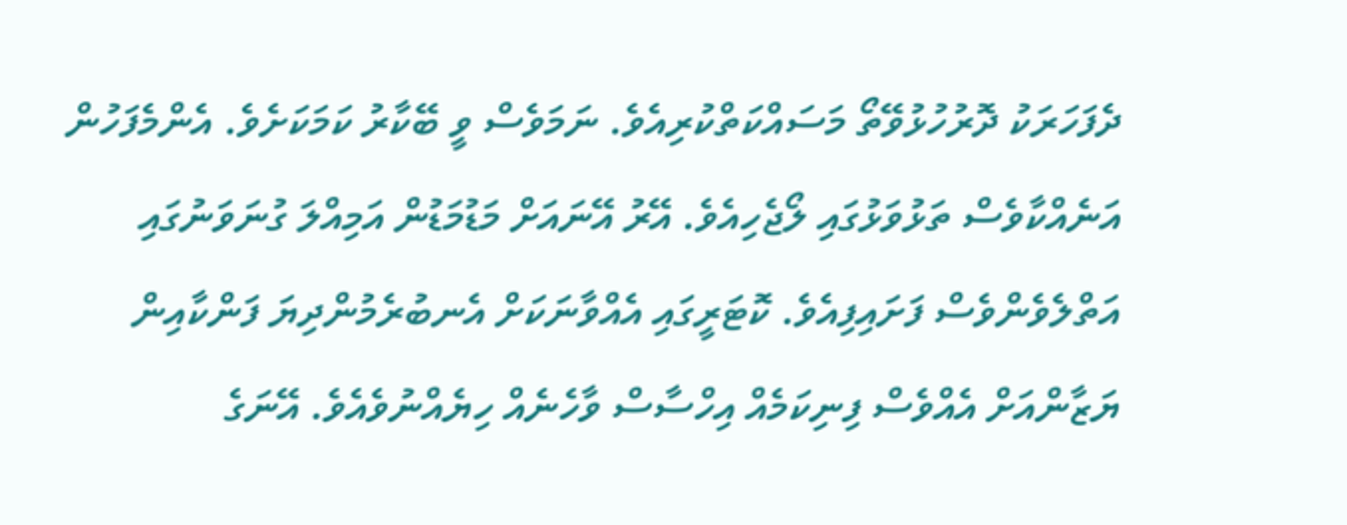ދެފަހަރަކު ދޮރުހުޅުވޭތޯ މަސައްކަތްކުރިއެވެ. ނަމަވެސް ވީ ބޭކާރު ކަމަކަށެވެ. އެންމެފަހުން އަނެއްކާވެސް ތަޅުވަޅުގައި ލޯޖެހިއެވެ. އޭރު އޭނައަށް މަޑުމަޑުން އަމިއްލަ ގުނަވަނުގައި އަތްލެވެންވެސް ފަށައިފިއެވެ. ކޮޓަރީގައި އެއްވާނަކަށް އެނބުރެމުންދިޔަ ފަންކާއިން ޔަޒާންއަށް އެއްވެސް ފިނިކަމެއް އިހްސާސް ވާހެނެއް ހިޔެއްނުވެއެވެ. އޭނަގެ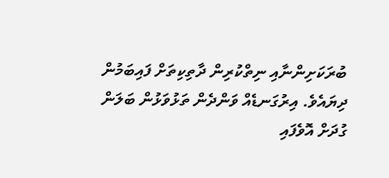ބުރަކަށިންނާއި ނިތްކުރިން ދާތިކިތަށް ފައިބަމުން ދިޔައެވެ. އިރުގަނޑެއް ވަންދެން ތަޅުވަޅުން ބަލަން ގުދަށް އޮވެފައި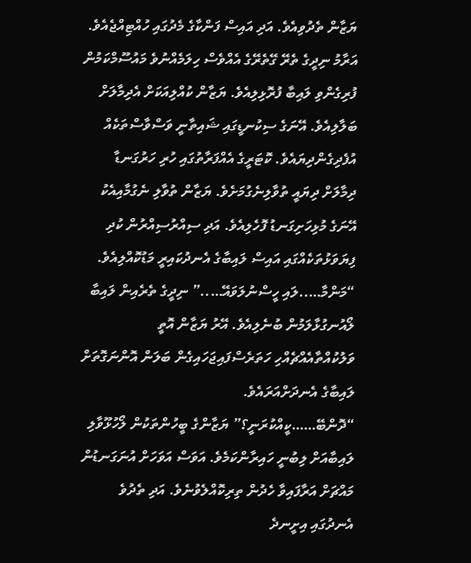ޔަޒާން ތެދުވިއެވެ. އަދި އައިސް ފަންކާގެ މެދުގައި ހުއްޓިއްޖެއެވެ.
އަރާމު ނިދީގެ ތެރޭ ގޭތެރޭގެ އެއްވެސް ހިލަމެއްނުވެ މައުސޫމްކަމުން ފުރިގެންވި ލައިބާ ފުރޮޅިލިއެވެ. ޔަޒާން ކުއްލިއަކަށް އެދިމާލަށް ބަލާލިއެވެ. އޭނަގެ ސިކުނޑީގައި ޝައިތާނީ ވަސްވާސްތަކެއް އުފެދިގެންދިޔައެވެ. ކޮޓަރީގެ އެއްފަރާތުގައި ހުރި ހަރުގަނޑާ ދިމާލަށް ދިޔައީ ތުވާލިނެގުމަށެވެ. ޔަޒާން ތުވާލި ނެގުމާއިއެކު އޭނަގެ މުޅިހަށިގަނޑު ފޮހެލިއެވެ. އަދި ސިއްރުސިއްރުން ކުދި ފިޔަވަޅުތަކެއްގައި އައިސް ލައިބާގެ އެނދުކައިރީ މަޑުކޮއްލިއެވެ.
“މަންމާ…..ލައި ހީސްނުލަވައޭ…..” ނިދީގެ ތެރެއިން ލައިބާ ލޯއުނގުޅާލަމުން ބުނެލިއެވެ. އޭރު ޔަޒާން އޮތީ ވަލުކުއްތާއެއްޗެއްހި ހަތަރެސްފައިޖަހައިގެން ބަލަން އޮންނަގޮތަށް ލައިބާގެ އެނދަށްއަރައެވެ.
“ދޮންބޭ……ކީއްކުރަނީ؟” ޔަޒާންގެ ބީހުންތަކުން ލޯހުޅޫވާލި ލައިބާއަށް ލިބުނީ ހައިރާންކަމެވެ. އަވަސް އަވަހަށް އުނަގަނޑުން މައްޗަށް އަރާފައިވާ ހެދުން ތިރިކޮއްލެވުނެވެ. އަދި ތެދުވެ އެނދުގައި އިށީނދެ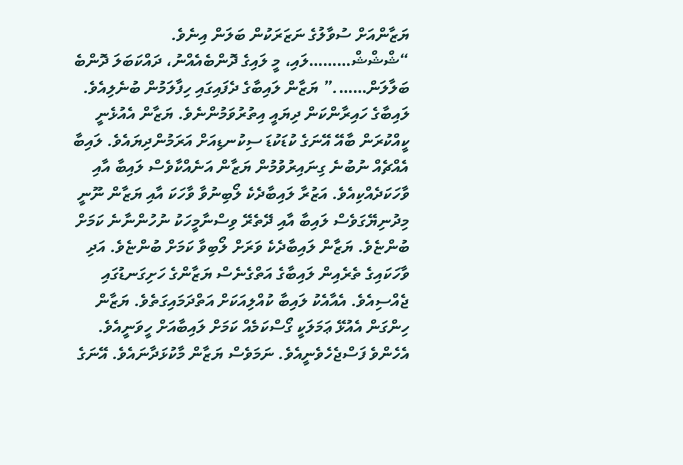ޔަޒާންއަށް ސުވާލުގެ ނަޒަރަކުން ބަލަން އިނެވެ.
“ޝްޝްޝް………ލައި، މީ ލައިގެ ދޮންބެއެއްނު، ދައްކަބަލަ ދޮންބެ ބަލާލަން…….” ޔަޒާން ލައިބާގެ ދެފައިގައި ހިފާލަމުން ބުނެލިއެވެ.
ލައިބާގެ ހައިރާންކަން ދިޔައީ އިތުރުވަމުންނެވެ. ޔަޒާން އެއުޅެނީ ކީއްކުރަން ބާއޭ އޭނަގެ ކުޑަކުޑަ ސިކުނޑިއަށް އަރަމުންދިޔައެވެ. ލައިބާ އެއްޗެއް ނުބުނެ ގިނައިރުވުމުން ޔަޒާން އަނެއްކާވެސް ލައިބާ އާއި ވާހަކަދެއްކިއެވެ. އަޒުރާ ލައިބާދެކެ ލޯބިނުވާ ވާހަކަ އާއި ޔަޒާން ނޫނީ މިދުނިޔޭގަވެސް ލައިބާ އާއި ދޭތެރޭ ވިސްނާމީހަކު ނުހުންނާނެ ކަމަށް ބުންޏެވެ. ޔަޒާން ލައިބާދެކެ ވަރަށް ލޯބިވާ ކަމަށް ބުންޏެވެ. އަދި ވާހަކައިގެ ތެރެއިން ލައިބާގެ އަތްގެނެސް ޔަޒާންގެ ހަށިގަނޑުގައި ޖެއްސިއެވެ. އެއާއެކު ލައިބާ ކުއްލިއަކަށް އަތްދަމައިގަތެވެ. ޔަޒާން ހިންގަން އެއުޅޭ ޢަމަލަކީ ގޯސްކަމެއް ކަމަށް ލައިބާއަށް ހީވަނީއެވެ. އެހެންވެ ފަސްޖެހެވެނީއެވެ. ނަމަވެސް ޔަޒާން މާކުޅަދާނައެވެ. އޭނަގެ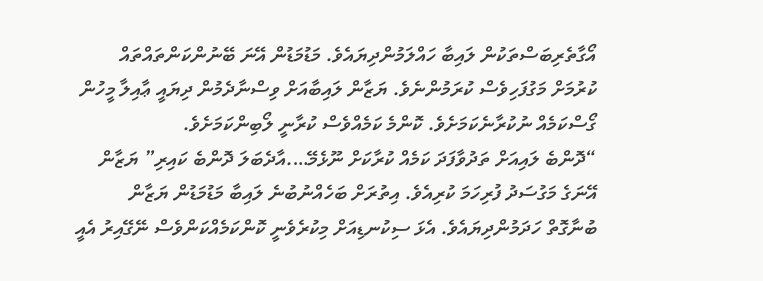އޯގާތެރިބަސްތަކުން ލައިބާ ހައްލަމުންދިޔައެވެ. މަޑުމަޑުން އޭނަ ބޭނުންކަންތައްތައް ކުރުމަށް މަގުފަހިވެސް ކުރަމުންނެވެ. ޔަޒާން ލައިބާއަށް ވިސްނާދެމުން ދިޔައީ ޢާއިލާ މީހުން ގޯސްކަމެއް ނުކުރާނެކަމަށެވެ. ކޮންމެ ކަމެއްވެސް ކުރާނީ ލޯބިންކަމަށެވެ.
“ދޮންބެ ލައިއަށް ތަދުވާފަދަ ކަމެއް ކުރާކަށް ނޫޅެމޭ….އާދެބަލަ ދޮންބެ ކައިރި” ޔަޒާން އޭނަގެ މަގުސަދު ފުރިހަމަ ކުރިއެވެ. އިތުރަށް ބަހެއްނުބުނެ ލައިބާ މަޑުމަޑުން ޔަޒާން ބުނާގޮތް ހަދަމުންދިޔައެވެ. އެޅަ ސިކުނޑިއަށް މިކުރެވެނީ ކޮންކަމެއްކަންވެސް ނޭގޭއިރު އެއީ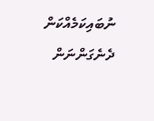ނުބައިކަމެއްކަން ދެނެގަންނަން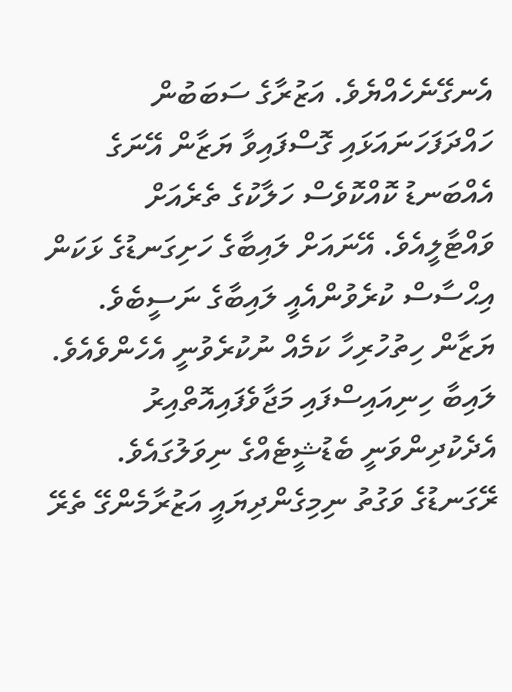އެނގޭނެހެއްޔެވެ. އަޒުރާގެ ސަބަބުން ހައްދަފަހަނައަޅައި ގޮސްފައިވާ ޔަޒާން އޭނަގެ އެއްބަނޑު ކޮއްކޮވެސް ހަލާކުގެ ތެރެއަށް ވައްޓާލީއެވެ. އޭނައަށް ލައިބާގެ ހަށިގަނޑުގެ ޅަކަން އިޙްސާސް ކުރެވުންއެއީ ލައިބާގެ ނަސީބެވެ. ޔަޒާން ހިތުހުރިހާ ކަމެއް ނުކުރެވުނީ އެހެންވެއެވެ. ލައިބާ ހިނިއައިސްފައި މަޖާވެފައިއޮތްއިރު އެދެކުދިންވަނީ ބެޑުޝީޓެއްގެ ނިވަލުގައެވެ.
ރޭގަނޑުގެ ވަގުތު ނިމިގެންދިޔައީ އަޒުރާމެންގޭ ތެރޭ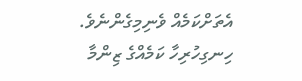އެތަށްކަމެއް ވެނިމިގެންނެވެ. ހިނގިހުރިހާ ކަމެއްގެ ޒިންމާ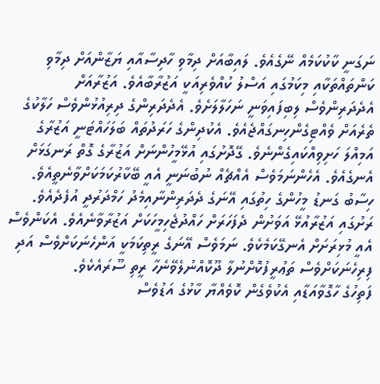ނަގަނީ ކާކުކަމެއް ނޭގެއެވެ. ލައިބާއަށް ދިމާވި ހާދިސާއާއި ޔަޒާންއަށް ދިމާވި ކަންތައްތަކާއި މިކަމުގައި އަސްލު ކުއްވެރިއަކީ އަޒުރާބާއެވެ. އަޒުރާއަށް އެދެދަރިންވެސް ލިބިފައިވަނީ ނަހަލާލަށެވެ. އެދެދަރިންގެ ދިރިއުޅުންވެސް ހަލާކުގެ ތެރެއަށް ވެއްޓިގެންހިނގައްޖެއެވެ. އެކުދިންގެ ހަރަދުތައް ބަލަހައްޓަނީ އަޒުރާގެ އަމިއްލަ ހަށިވިއްކައިގެންނެވެ. ގޭދޮށުގައި އުޅޭމީހުންނަށް އަޒުރާގެ ގޮތް ރަނގަޅަށް އެނގެއެވެ. އެހެންނަމަވެސް އެއްޗެއް ނުބުނަނީ އެއީ ބޭކާރުކަމަކަށްވާނެތީއެވެ. ހިސާބު ގަނޑު މީހުންގެ ހިތުގައި އޭނަގެ ދެދަރިންނާއިމެދު ހަމްދަރުދީ އުފެދެއެވެ. ރަށުގައި އަޒުރާއުޅޭ އަވަށުން ދެފަހަރަށް ހައްދުޖެހިމީހަކަށް އަޒުރާވާނެއެވެ. އެކަންވެސް އެއީ މުޅިރަށަށް އެނގޭކަމެކެވެ. ނަމަވެސް އޭނަގެ ރީތިކަމަކީ އަންހެނަކަށްވެސް އަދި ފިރިހެނަކަށްވެސް ތަޢުރީފުކޮށްނުލާ ދޫކޮއްނުލެވޭނެހާ ރީތި ސޫރައެކެވެ.
ފަތިހުގެ ހާގޮވާއަޑާއި އެކުވެގެން ކޮވެއްޔާ ކާޅުގެ އަޑުވެސް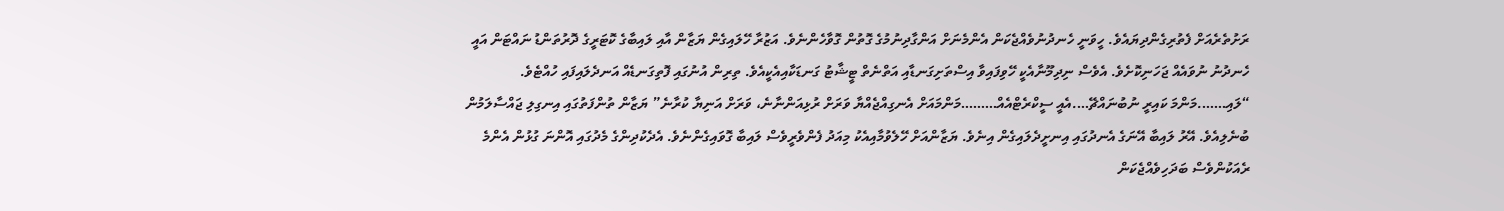ރަށުތެރެއަށް ފެތުރިގެންދިޔައެވެ. ހީވަނީ ހެނދުނުވެއްޖެކަން އެންމެނަށް އަންގާދިނުމުގެ ގޮތުން ގޮވާހެންނެވެ. އަޒުރާ ހޭލައިގެން ޔަޒާން އާއި ލައިބާގެ ކޮޓަރީގެ ދޮރުތަންޑު ނައްޓަން އައީ ހެނދުނު ނުވައެއް ޖަހަނިކޮށެވެ. އެވެސް ނިދިމޫނާއެކީ ހޭވިފައިވާ އިސްތަށިގަނޑާއި އަތްނެތް ޓީޝާޓު ގަނޑަކާއިއެކީއެވެ. ތިރިން އުނުގައި ފޮތިގަނޑެއް އަނދެލައިފައި ހުއްޓެވެ.
“ލައި…….މަންމަ ކައިރީ ނުބުނައްޗޭ….އެއީ ސީކްރެޓްއެއް………މަންމައަށް އެނގިއްޖެއްޔާ ވަރަށް ރުޅިއަންނާނެ، ވަރަށް އަނިޔާ ކުރާނެ” ޔަޒާން ތުންފަތުގައި އިނގިލި ޖައްސާލަމުން ބުނެލިއެވެ. އޭރު ލައިބާ އޭނަގެ އެނދުގައި އިނށީދެލައިގެން އިނެވެ. ޔަޒާންއަށް ހޭލެވުމާއިއެކު މިއަދު ފެންވެރީވެސް ލައިބާ ގޮވައިގެންނެވެ. އެދެކުދިންގެ މެދުގައި އޮންނަ ގުޅުން އެންމެ ރެއަކުންވެސް ބަދަހިވެއްޖެކަން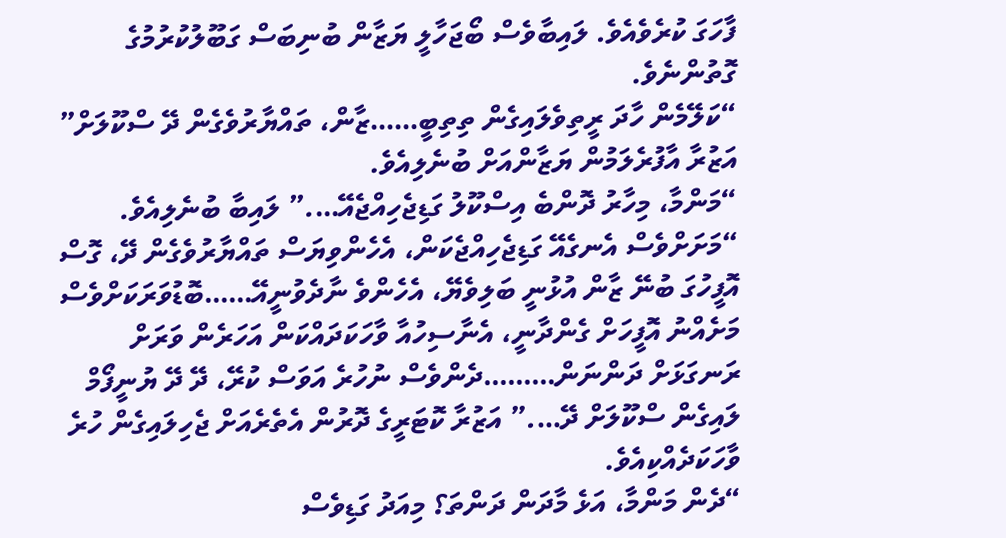ފާހަގަ ކުރެވެއެވެ. ލައިބާވެސް ބޯޖަހާލީ ޔަޒާން ބުނިބަސް ގަބޫލުކުރުމުގެ ގޮތުންނެވެ.
“ކަލޭމެން ހާދަ ރީތިވެލައިގެން ތިތިބީ……ޒާން، ތައްޔާރުވެގެން ދޭ ސްކޫލަށް” އަޒުރާ އާފުރެލަމުން ޔަޒާންއަށް ބުނެލިއެވެ.
“މަންމާ، މިހާރު ދޮންބެ އިސްކޫލު ގަޑިޖެހިއްޖެއޭ….” ލައިބާ ބުނެލިއެވެ.
“މަށަށްވެސް އެނގެއޭ ގަޑިޖެހިއްޖެކަން، އެހެންވިޔަސް ތައްޔާރުވެގެން ދޭ، ގޮސް އޮފީހުގަ ބުނޭ ޒާން އުޅުނީ ބަލިވެޔޭ، އެހެންވެ ނާދެވުނީއޭ……ބޮޑުވަރަކަށްވެސް މަށެއްނު އޮފީހަށް ގެންދާނީ، އެނާސިހުއާ ވާހަކަދައްކަން އަހަރެން ވަރަށް ރަނގަޅަށް ދަންނަން………ދެންވެސް ނުހުރެ އަވަސް ކުރޭ، ދޭ ދޭ ޔުނީފޯމް ލައިގެން ސްކޫލަށް ދޭ….” އަޒުރާ ކޮޓަރީގެ ދޮރުން އެތެރެއަށް ޖެހިލައިގެން ހުރެ ވާހަކަދެއްކިއެވެ.
“ދެން މަންމާ، އަޅެ މާދަން ދަންތަ؟ މިއަދު ގަޑިވެސް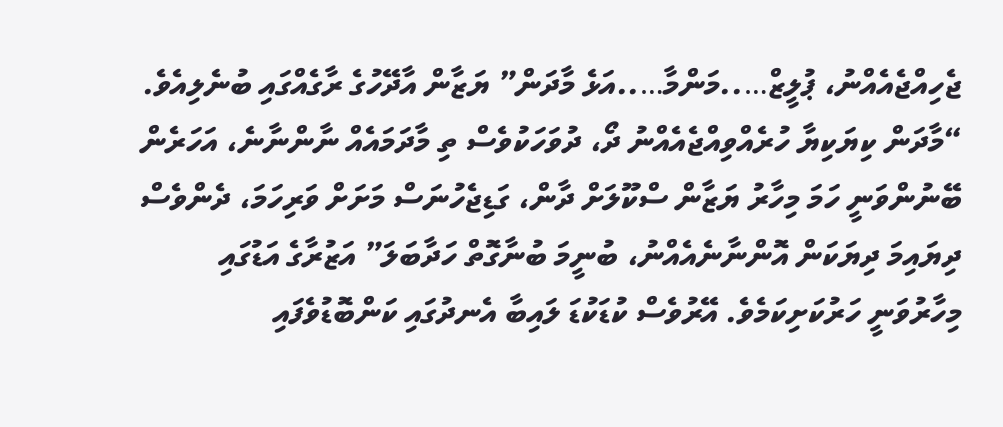ޖެހިއްޖެއެއްނު، ޕުލީޒް…..މަންމާ…..އަޅެ މާދަން” ޔަޒާން އާދޭހުގެ ރާގެއްގައި ބުނެލިއެވެ.
“މާދަން ކިޔަކިޔާ ހުރެއްވިއްޖެއެއްނު ދޯ، ދުވަހަކުވެސް ތި މާދަމައެއް ނާންނާނެ، އަހަރެން ބޭނުންވަނީ ހަމަ މިހާރު ޔަޒާން ސްކޫލަށް ދާން، ގަޑިޖެހުނަސް މަށަށް ވަރިހަމަ، ދެންވެސް ދިޔައިމަ ދިޔަކަން އޮންނާނެއެއްނު، ބުނީމަ ބުނާގޮތް ހަދާބަލަ” އަޒުރާގެ އަޑުގައި މިހާރުވަނީ ހަރުކަށިކަމެވެ. އޭރުވެސް ކުޑަކުޑަ ލައިބާ އެނދުގައި ކަންބޮޑުވެފައި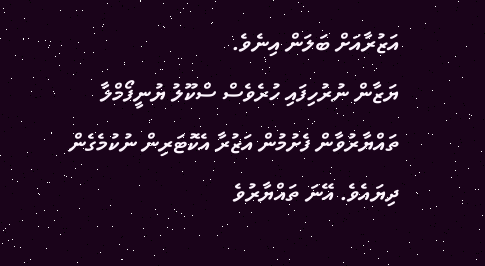އަޒުރާއަށް ބަލަން އިނެވެ.
ޔަޒާން ނުރުހިފައި ހުރެވެސް ސްކޫލު ޔުނީފޯމްލާ ތައްޔާރުވާން ފެށުމުން އަޒުރާ އެކޮޓަރިން ނުކުމެގެން ދިޔައެވެ. އޭނަ ތައްޔާރުވެ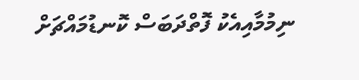ނިމުމާއިއެކު ފޮތްދަބަސް ކޮނޑުމައްޗަށް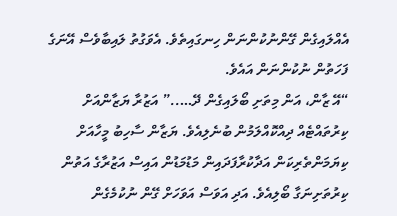އެއްލައިގެން ގޭންނުކުންނަން ހިނގައިތެވެ. އެވަގުތު ލައިބާވެސް އޭނަގެ ފަހަތުން ނުކުންނަން އައެވެ.
“އޭ ޒާން، އަން މިތަށި ބޯލައިގެން ދޭ…..” އަޒުރާ ޔަޒާންއަށް ކިރުތައްޓެއް ދިއްކޮއްލަމުން ބުނެލިއެވެ. ޔަޒާން ސާހިބު މީހާއަށް ކިޔަމަންތެރިކަން އަދާކުރާފަދައިން މަޑުމަޑުން އައިސް އަޒުރާގެ އަތުން ކިރުތަށިނަގާ ބޯލިއެވެ. އަދި އަވަސް އަވަހަށް ގޭން ނުކުމެގެން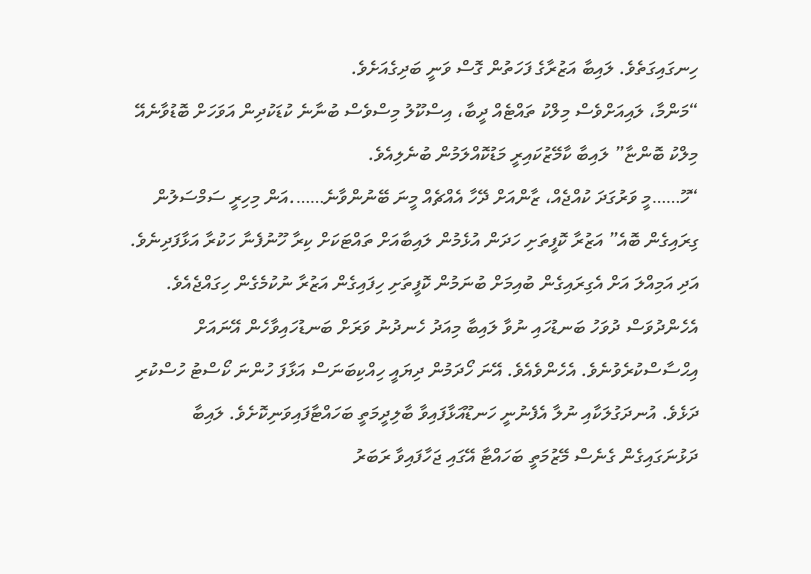ހިނގައިގަތެވެ. ލައިބާ އަޒުރާގެ ފަހަތުން ގޮސް ވަނީ ބަދިގެއަށެވެ.
“މަންމާ، ލައިއަށްވެސް މިލްކު ތައްޓެއް ދީބާ، އިސްކޫލު މިސްވެސް ބުނާނެ ކުޑަކުދިން އަވަހަށް ބޮޑުވާނެއޭ މިލްކު ބޮންޏާ” ލައިބާ ކާމޭޒުކައިރީ މަޑުކޮއްލަމުން ބުނެލިއެވެ.
“ހޫ……މީ ވަރުގަދަ ކުއްޖެއް، ޒާންއަށް ދޭހާ އެއްޗެއް މީނަ ބޭނުންވާނެ…….އަން މިހިރީ ސަމްސަލުން ގިރައިގެން ބޮއެ” އަޒުރާ ކޮފީތަށި ހަދަން އުޅެމުން ލައިބާއަށް ތައްޓަކަށް ކިރާ ހޫނުފެނާ ހަކުރާ އަޅާފަދިނެވެ. އަދި އަމިއްލަ އަށް އެގިރައިގެން ބުއިމަށް ބުނަމުން ކޮފީތަށި ހިފައިގެން އަޒުރާ ނުކުމެގެން ހިގައްޖެއެވެ. އެހެންދުވަސް ދުވަހު ބަނޑުހައި ނުވާ ލައިބާ މިއަދު ހެނދުނު ވަރަށް ބަނޑުހައިވާހެން އޭނައަށް އިޙްސާސްކުރެވުނެވެ. އެހެންވެއެވެ. އޭނަ ހޯދަމުން ދިޔައީ ހިއްކިބަނަސް އަޅާފަ ހުންނަ ކޯސްޓު ހުސްކުރި ދަޅެވެ. އުނދަގުލަކާއި ނުލާ އެފެނުނީ ހަނޑޫއަޅާފައިވާ ބާލިދީމަތީ ބަހައްޓާފައިވަނިކޮށެވެ. ލައިބާ ދަޅުނަގައިގެން ގެނެސް މޭޒުމަތީ ބަހައްޓާ އޭގައި ޖަހާފައިވާ ރަބަރު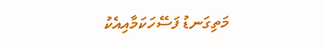މަތިގަނޑު ފަސޭހަކަމާއިއެކު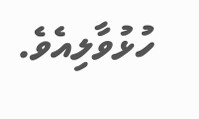ހުޅުވާލިއެވެ.